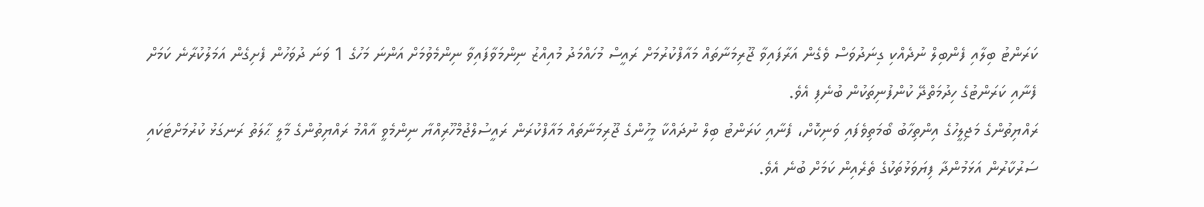ކަރަންޓު ބިލާއި ފެންބިލް ނުދެއްކި ގިނަދުވަސް ވެގެން އަރާފައިވާ ޖޫރިމަނާތައް މައާފްކުރުމަށް ރައީސް މުހައްމަދު މުއިއްޒު ނިންމަވާފައިވާ ނިންމެވުމަށް އަންނަ މަހުގެ 1 ވަނަ ދުވަހުން ފެށިގެން އަމަލުކުރާނެ ކަމަށް ފެނާއި ކަރަންޓުގެ ހިދުމަތްދޭ ކުންފުނިތަކުން ބުނެފި އެވެ.
ރައްޔިތުންގެ މަޖިލީހުގެ އިންތިހާބު ބޯމަތިވެފައި ވަނިކޮށް، ފެނާއި ކަރަންޓު ބިލް ނުދައްކާ މީހުންގެ ޖޫރިމަނާތައް މައާފްކުރަން ރައީސުލްޖުމްހޫރިއްޔާ ނިންމެވީ އާއްމު ރައްޔިތުންގެ މާލީ ޙާލަތު ރަނގަޅު ކުރުމަށްޓަކައި ސަރުކާރުން އަޅަމުންދާ ފިޔަވަޅުތަކުގެ ތެރެއިން ކަމަށް ބުނެ އެވެ.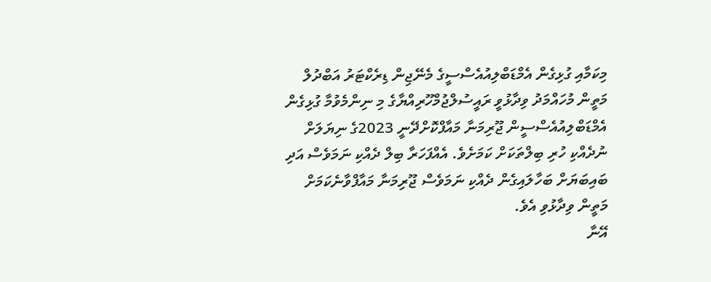މިކަމާއި ގުޅިގެން އެމްޑަބްލިއުއެސްސީގެ މެނޭޖިން ޑިރެކްޓަރު އަބްދުލް މަތީން މުހައްމަދު ވިދާޅުވީ ރައީސުލްޖުމްހޫރިއްޔާގެ މި ނިންމެވުމާ ގުޅިގެން އެމްޑަބްލިއުއެސްސީން ޖޫރިމަނާ މައާފްކޮށްދޭނީ 2023ގެ ނިޔަލަށް ނުދެއްކި ހުރި ބިލްތަކަށް ކަމަށެވެ. އެއްފަހަރާ ބިލް ދެއްކި ނަމަވެސް އަދި ބައިބަޔަށް ބަހާލައިގެން ދެއްކި ނަމަވެސް ޖޫރިމަނާ މައާފްވާނެކަމަށް މަތީން ވިދާޅުވި އެވެ.
އޭނާ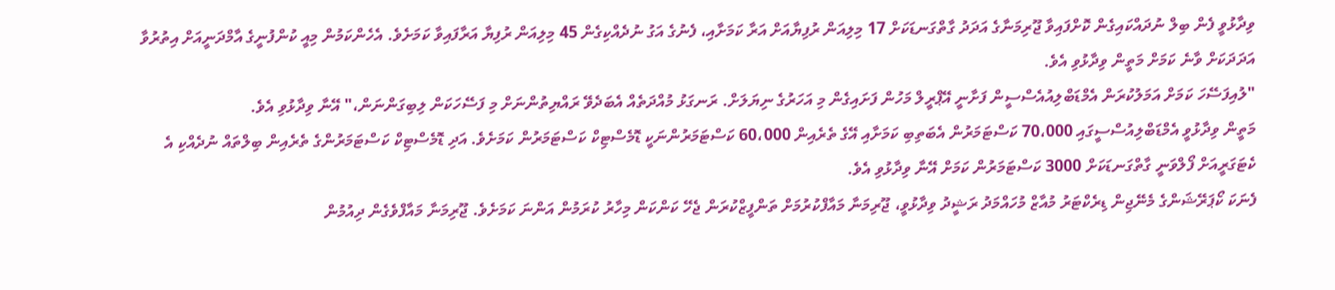ވިދާޅުވީ ފެން ބިލް ނުދައްކައިގެން ކޮށްފައިވާ ޖޫރިމަނާގެ އަދަދު ގާތްގަނޑަކަށް 17 މިލިއަން ރުފިޔާއަށް އަރާ ކަމަށާއި، ފެނުގެ އަގު ނުދެއްކިގެން 45 މިލިއަން ރުފިޔާ އަރާފައިވާ ކަމަށެވެ. އެހެންކަމުން މިއީ ކުންފުނީގެ އާމްދަނީއަށް އިތުރުވާ އަދަދަކަށް ވާނެ ކަމަށް މަތީން ވިދާޅުވި އެވެ.
"ލުއިފަސޭހަ ކަމަށް އަމަލުކުރަން އެމްޑަބްލިއުއެސްސީން ފަށާނީ އޭޕްރީލް މަހުން ފަށައިގެން މި އަހަރުގެ ނިޔަލަށް. ރަނގަޅު މުއްދަތެއް އެބަދެވޭ ރައްޔިތުންނަށް މި ފަސޭހަކަން ލިބިގަންނަން،" އޭނާ ވިދާޅުވި އެވެ.
މަތީން ވިދާޅުވީ އެމްޑަބްލިއުސްސީގައި 70،000 ކަސްޓަމަރުން އެބަތިބި ކަމަށާއި އޭގެ ތެރެއިން 60،000 ކަސްޓަމަރުންނަކީ ޑޮމެސްޓިކް ކަސްޓަމަރުން ކަމަށެވެ. އަދި ޑޮމެސްޓިކް ކަސްޓަމަރުންގެ ތެރެއިން ބިލްތައް ނުދެއްކި އެ ކެޓަގަރީއަށް ފޯލްވަނީ ގާތްގަނޑަކަށް 3000 ކަސްޓަމަރުން ކަމަށް އޭނާ ވިދާޅުވި އެވެ.
ފެނަކަ ކޯޕަރޭޝަންގެ މެނޭޖިން ޑިރެކްޓަރު މުއާޒް މުހައްމަދު ރަޝީދު ވިދާޅުވީ، ޖޫރިމަނާ މައާފްކުރުމަށް ތަންފީޒްކުރަން ޖެހޭ ކަންކަން މިހާރު ކުރަމުން އަންނަ ކަމަށެވެ. ޖޫރިމަނާ މައާފްވެގެން ދިއުމުން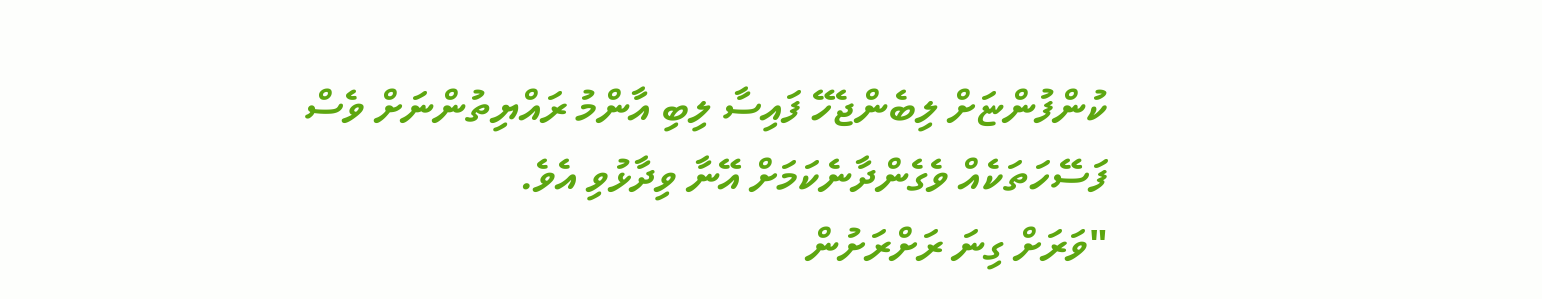ކުންފުންޏަށް ލިބެންޖެހޭ ފައިސާ ލިބި އާންމު ރައްޔިތުންނަށް ވެސް ފަސޭހަތަކެއް ވެގެންދާނެކަމަށް އޭނާ ވިދާޅުވި އެވެ.
"ވަރަށް ގިނަ ރަށްރަށުން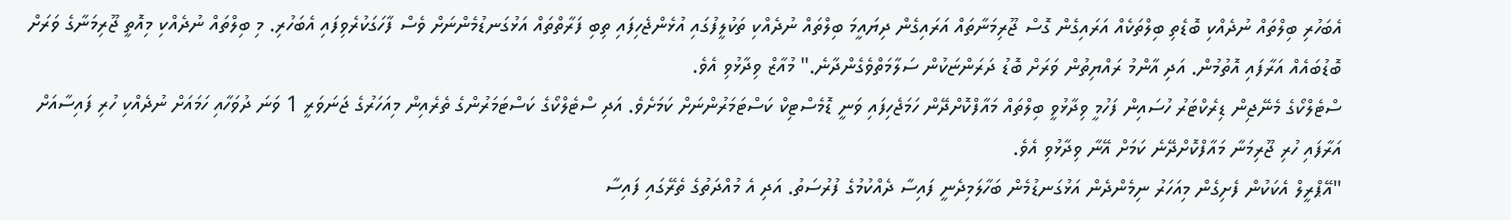އެބަހުރި ބިލްތައް ނުދެއްކި ބޮޑެތި ބިލްތަކެއް އަރައިގެން ގޮސް ޖޫރިމަނާތައް އަރައިގެން ދިޔައީމަ ބިލްތައް ނުދެއްކި ތަކުލީފުގައި އުޅެންޖެހިފައި ތިބި ފަރާތްތައް އަޅުގަނޑުމެންނަށް ވެސް ފާހަގަކުރެވިފައި އެބަހުރި. މި ބިލްތައް ނުދެއްކި މިއޮތީ ޖޫރިމަނާގެ ވަރަށް ބޮޑުބައެއް އަރާފައި އޮތުމުން. އަދި އާންމު ރައްޔިތުން ވަރަށް ބޮޑު ދަރަންޏަކުން ސަލާމަތްވެގެންދާނެ." މުއާޒް ވިދާޅުވި އެވެ.
ސްޓެލްކޯގެ މެނޭޖިން ޑިރެކްޓަރު ހުސައިން ފަހުމީ ވިދާޅުވީ ބިލްތައް މައާފްކޮށްދޭން ހަމަޖެހިފައި ވަނީ ޑޮމެސްޓިކް ކަސްޓަމަރުންނަށް ކަމަށެވެ. އަދި ސްޓެލްކޯގެ ކަސްޓަމަރުންގެ ތެރެއިން މިއަހަރުގެ ޖަނަވަރީ 1 ވަނަ ދުވަހާއި ހަމައަށް ނުދެއްކި ހުރި ފައިސާއަށް އަރާފައި ހުރި ޖޫރިމަނާ މައާފްކޮށްދޭނެ ކަމަށް އޭނާ ވިދާޅުވި އެވެ.
"އޭޕްރީލް އެކަކުން ފެށިގެން މިއަހަރު ނިމެންދެން އަޅުގަނޑުމެން ބަހާލަމިދެނީ ފައިސާ ދެއްކުމުގެ ފުރުސަތު. އަދި އެ މުއްދަތުގެ ތެރޭގައި ފައިސާ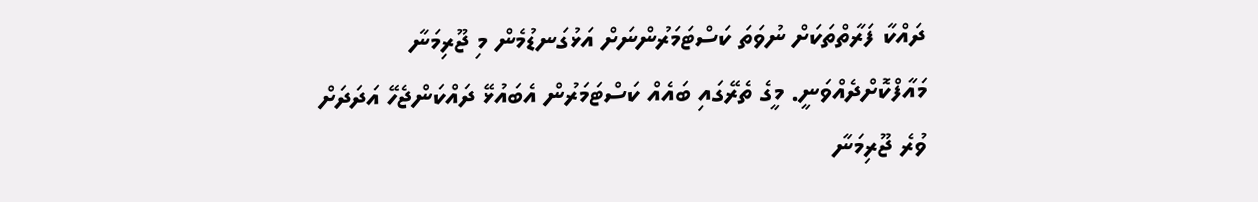ދައްކާ ފަރާތްތަކަށް ނުވަތަ ކަސްޓަމަރުންނަށް އަޅުގަނޑުމެން މި ޖޫރިމަނާ މައާފްކޮށްދެއްވަނީ. މީގެ ތެރޭގައި ބައެއް ކަސްޓަމަރުން އެބައުޅޭ ދައްކަންޖެހޭ އަދަދަށް ވުރެ ޖޫރިމަނާ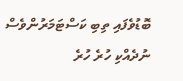ބޮޑުވެފައި ތިބި ކަސްޓަމަރުންވެސް ނުދެއްކި ހުރެ ހުރެ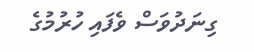ގިނަދުވަސް ވެފައި ހުރުމުގެ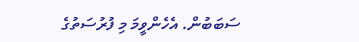ސަބަބުން. އެހެންވީމަ މި ފުރުސަތުގެ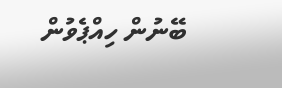ބޭނުން ހިއްޕެވުން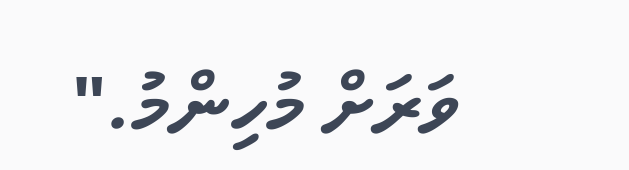ވަރަށް މުހިންމު."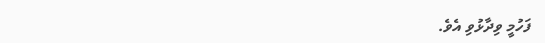ފަހުމީ ވިދާޅުވި އެވެ.